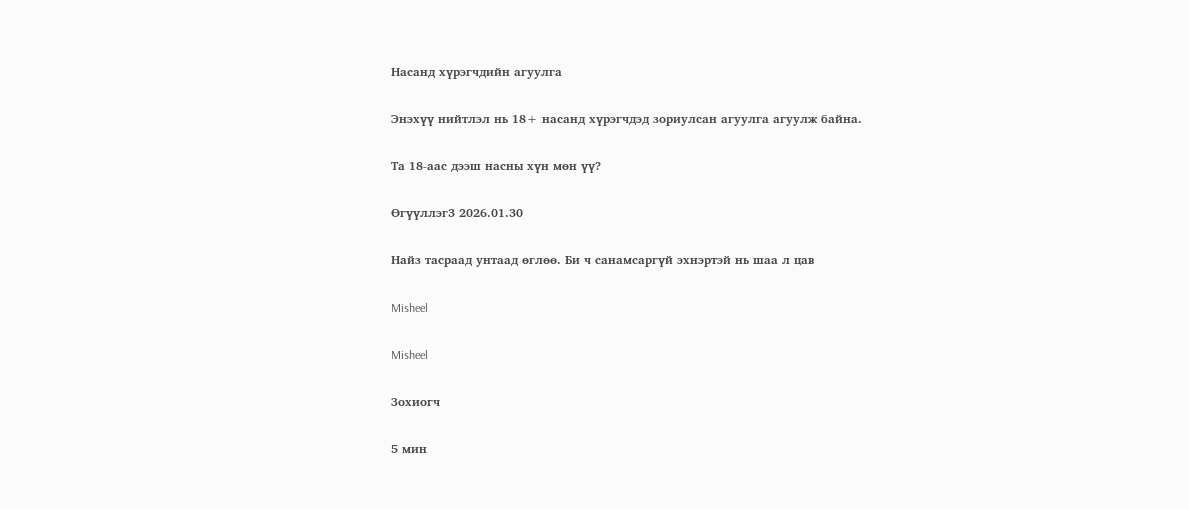Насанд хүрэгчдийн агуулга

Энэхүү нийтлэл нь 18+ насанд хүрэгчдэд зориулсан агуулга агуулж байна.

Та 18-аас дээш насны хүн мөн үү?

Өгүүллэг3 2026.01.30

Найз тасраад унтаад өглөө. Би ч санамсаргүй эхнэртэй нь шаа л цав

Misheel

Misheel

Зохиогч

5 мин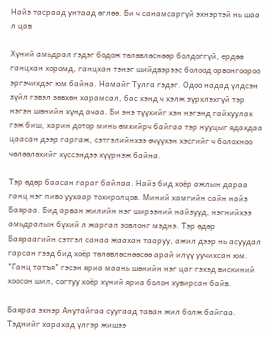Найз тасраад унтаад өглөө. Би ч санамсаргүй эхнэртэй нь шаа л цав

Хүний амьдрал гэдэг бодож төлөвлөснөөр болдоггүй, ердөө ганцхан хоромд, ганцхан тэнэг шийдвэрээс болоод орвонгоороо эргэчихдэг юм байна. Намайг Тулга гэдэг. Одоо надад үлдсэн зүйл гэвэл зөвхөн харамсал, бас хэнд ч хэлж зүрхлэхгүй тэр нэгэн шөнийн хүнд ачаа. Би энэ түүхийг хэн нэгэнд гайхуулах гэж биш, харин дотор минь өмхийрч байгаа тэр нууцыг ядахдаа цаасан дээр гаргаж, сэтгэлийнхээ өчүүхэн хэсгийг ч болохноо чөлөөлөхийг хүссэндээ хүүрнэж байна.

Тэр өдөр баасан гараг байлаа. Найз бид хоёр ажлын дараа ганц нэг пиво уухаар тохиролцов. Миний хамгийн сайн найз Баяраа. Бид арван жилийн нэг ширээний найзууд, нэгнийхээ амьдралын бүхий л жаргал зовлонг мэднэ. Тэр өдөр Баяраагийн сэтгэл санаа жаахан тааруу, ажил дээр нь асуудал гарсан гээд бид хоёр төлөвлөснөөсөө арай илүү уучихсан юм. "Ганц татъя" гэсэн яриа маань шөнийн нэг цаг гэхэд вискиний хоосон шил, согтуу хоёр хүний яриа болон хувирсан байв.

Баяраа эхнэр Анутайгаа суугаад таван жил болж байгаа. Тэднийг харахад үлгэр жишээ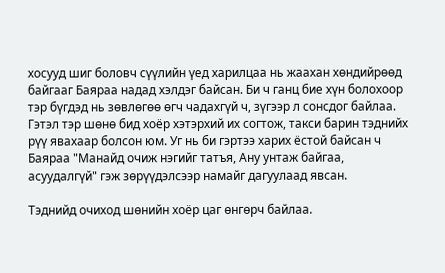хосууд шиг боловч сүүлийн үед харилцаа нь жаахан хөндийрөөд байгааг Баяраа надад хэлдэг байсан. Би ч ганц бие хүн болохоор тэр бүгдэд нь зөвлөгөө өгч чадахгүй ч, зүгээр л сонсдог байлаа. Гэтэл тэр шөнө бид хоёр хэтэрхий их согтож, такси барин тэднийх рүү явахаар болсон юм. Уг нь би гэртээ харих ёстой байсан ч Баяраа "Манайд очиж нэгийг татъя, Ану унтаж байгаа, асуудалгүй" гэж зөрүүдэлсээр намайг дагуулаад явсан.

Тэднийд очиход шөнийн хоёр цаг өнгөрч байлаа.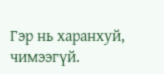Гэр нь харанхуй, чимээгүй.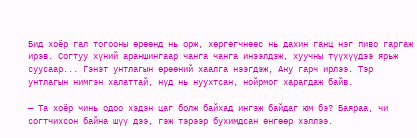Бид хоёр гал тогооны өрөөнд нь орж, хөргөгчнөөс нь дахин ганц нэг пиво гаргаж ирэв. Согтуу хүний араншингаар чанга чанга инээлдэж, хуучны түүхүүдээ ярьж суусаар... Гэнэт унтлагын өрөөний хаалга нээгдэж, Ану гарч ирлээ. Тэр унтлагын нимгэн халаттай, нүд нь нуухтсан, нойрмог харагдаж байв.

— Та хоёр чинь одоо хэдэн цаг болж байхад ингэж байдаг юм бэ? Баяраа, чи согтчихсон байна шүү дээ, гэж тэрээр бухимдсан өнгөөр хэллээ.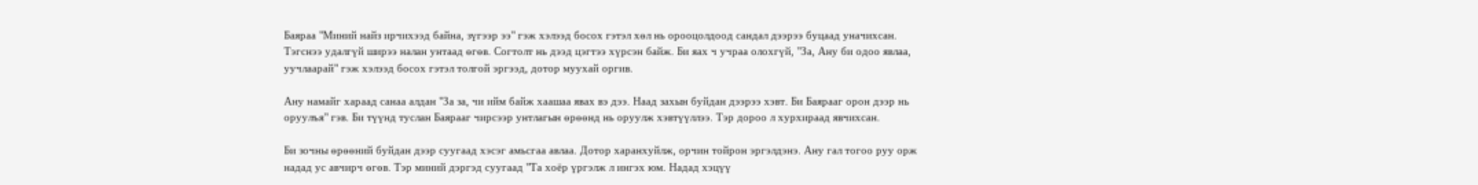Баяраа "Миний найз ирчихээд байна, зүгээр ээ" гэж хэлээд босох гэтэл хөл нь орооцолдоод сандал дээрээ буцаад уначихсан. Тэгснээ удалгүй ширээ налан унтаад өгөв. Согтолт нь дээд цэгтээ хүрсэн байж. Би яах ч учраа олохгүй, "За, Ану би одоо явлаа, уучлаарай" гэж хэлээд босох гэтэл толгой эргээд, дотор муухай оргив.

Ану намайг хараад санаа алдан "За за, чи ийм байж хаашаа явах вэ дээ. Наад захын буйдан дээрээ хэвт. Би Баярааг орон дээр нь оруулъя" гэв. Би түүнд туслан Баярааг чирсээр унтлагын өрөөнд нь оруулж хэвтүүллээ. Тэр дороо л хурхираад явчихсан.

Би зочны өрөөний буйдан дээр суугаад хэсэг амьсгаа авлаа. Дотор харанхуйлж, орчин тойрон эргэлдэнэ. Ану гал тогоо руу орж надад ус авчирч өгөв. Тэр миний дэргэд суугаад "Та хоёр үргэлж л ингэх юм. Надад хэцүү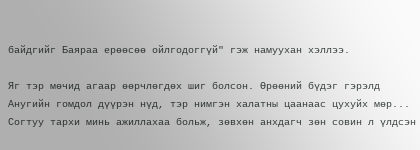байдгийг Баяраа ерөөсөө ойлгодоггүй" гэж намуухан хэллээ.

Яг тэр мөчид агаар өөрчлөгдөх шиг болсон. Өрөөний бүдэг гэрэлд Анугийн гомдол дүүрэн нүд, тэр нимгэн халатны цаанаас цухуйх мөр... Согтуу тархи минь ажиллахаа больж, зөвхөн анхдагч зөн совин л үлдсэн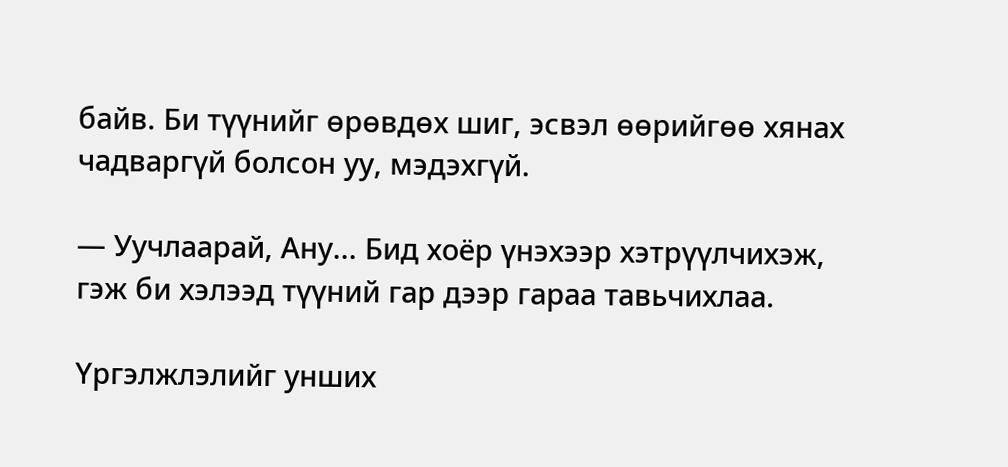байв. Би түүнийг өрөвдөх шиг, эсвэл өөрийгөө хянах чадваргүй болсон уу, мэдэхгүй.

— Уучлаарай, Ану... Бид хоёр үнэхээр хэтрүүлчихэж, гэж би хэлээд түүний гар дээр гараа тавьчихлаа.

Үргэлжлэлийг унших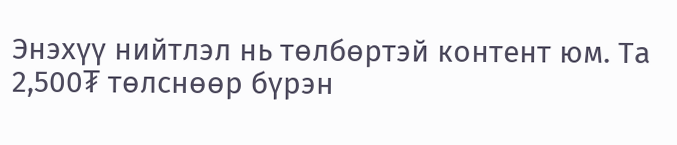Энэхүү нийтлэл нь төлбөртэй контент юм. Та 2,500₮ төлснөөр бүрэн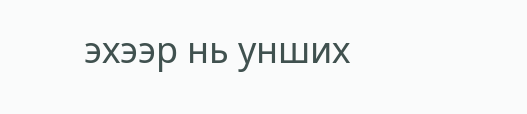эхээр нь унших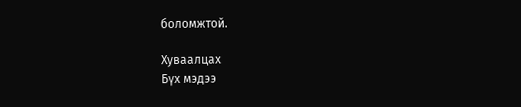боломжтой.

Хуваалцах
Бүх мэдээ